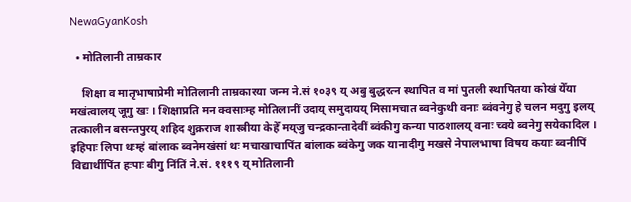NewaGyanKosh

  • मोतिलानी ताम्रकार

    शिक्षा व मातृभाषाप्रेमी मोतिलानी ताम्रकारया जन्म ने.सं १०३९ य् अबु बुद्धरत्न स्थापित व मां पुतली स्थापितया कोखं येँया मखंत्वालय् जूगु खः । शिक्षाप्रति मन क्वसाःम्ह मोतिलानीं उदाय् समुदायय् मिसामचात ब्वनेकुथी वनाः ब्वंवनेगु हे चलन मदुगु इलय् तत्कालीन बसन्तपुरय् शहिद शुक्रराज शास्त्रीया केहेँ मय्‌जु चन्द्रकान्तादेवीं ब्वंकीगु कन्या पाठशालय् वनाः च्वये ब्वनेगु सयेकादिल । इहिपाः लिपा थःम्हं बांलाक ब्वनेमखंसां थः मचाखाचापिंत बांलाक ब्वंकेगु जक यानादीगु मखसे नेपालभाषा विषय कयाः ब्वनीपिं विद्यार्थीपिंत हःपाः बीगु निंतिं ने.सं. १११९ य् मोतिलानी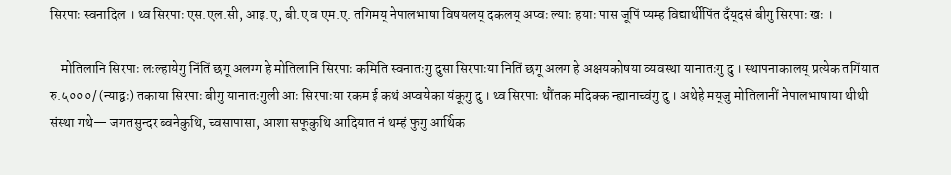सिरपाः स्वनादिल । थ्व सिरपाः एस.एल.सी, आइ.ए, बी.ए व एम.ए. तगिमय् नेपालभाषा विषयलय् दकलय् अप्वः ल्याः हयाः पास जूपिं प्यम्ह विद्यार्थीपिंत दँय्‌दसं बीगु सिरपाः खः ।

    मोतिलानि सिरपाः लःल्हायेगु निंतिं छगू अलग्ग हे मोतिलानि सिरपाः कमिति स्वनातःगु दुसा सिरपाःया नितिं छगू अलग हे अक्षयकोषया व्यवस्था यानातःगु दु । स्थापनाकालय् प्रत्येक तगिंयात रु.५०००/ (न्याद्वः) तकाया सिरपाः बीगु यानातःगुली आः सिरपाःया रकम ई कथं अप्वयेका यंकूगु दु । थ्व सिरपाः थौंतक मदिक्क न्ह्यानाच्वंगु दु । अथेहे मय्‌जु मोतिलानीं नेपालभाषाया थीथी संस्था गथे— जगतसुन्दर ब्वनेकुथि, च्वसापासा, आशा सफूकुथि आदियात नं थम्हं फुगु आर्थिक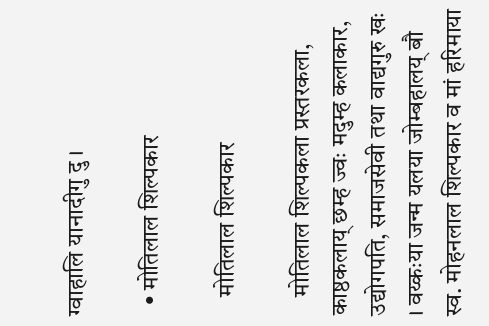ग्वाहालि यानादीगु दु ।

  • मोतिलाल शिल्पकार

    मोतिलाल शिल्पकार

    मोतिलाल शिल्पकला प्रस्तरकला, काष्ठकलाय् छम्ह ज्वः मदुम्ह कलाकार, उद्योगपति, समाजसेवी तथा वाद्यगुरु खः । वय्कःया जन्म यलया जोम्बहालय् बौ स्व. मोहनलाल शिल्पकार व मां हरिमाया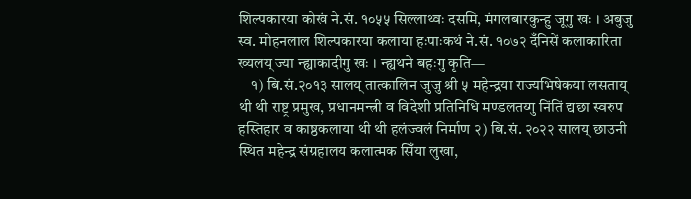शिल्पकारया कोखं ने.सं. १०५५ सिल्लाथ्वः दसमि, मंगलबारकुन्हु जूगु खः । अबुजु स्व. मोहनलाल शिल्पकारया कलाया हःपाःकथं ने.सं. १०७२ दँनिसें कलाकारिता ख्यलय् ज्या न्ह्याकादीगु खः । न्ह्यथने बहःगु कृति—
    १) बि.सं.२०१३ सालय् तात्कालिन जुजु श्री ५ महेन्द्रया राज्यभिषेकया लसताय् थी थी राष्ट्र प्रमुख, प्रधानमन्त्री व विदेशी प्रतिनिधि मण्डलतय्गु निंतिं द्यछा स्वरुप हस्तिहार व काष्ठकलाया थी थी हलंज्वलं निर्माण २) बि.सं. २०२२ सालय् छाउनी स्थित महेन्द्र संग्रहालय कलात्मक सिँया लुखा,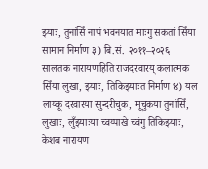झ्याः, तुनांसिँ नापं भवनयात माःगु सकतां सिँया सामान निर्माण ३) बि.सं. २०११–२०२६ सालतक नारायणहिति राजदरवारय् कलात्मक सिँया लुखा, झ्याः, तिकिझ्याःत निर्माण ४) यल लाय्कू दरवारया सुन्दरीचुक, मूचुकया तुनांसिँ, लुखाः, लुँझ्याःया च्वय्पाखे च्वंगु तिकिझ्याः, केशब नारायण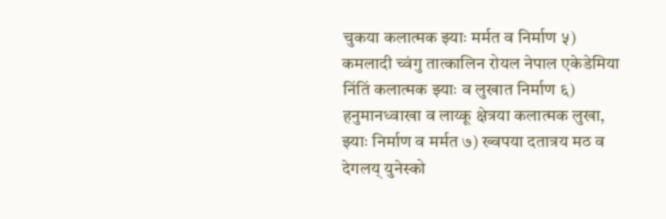चुकया कलात्मक झ्याः मर्मत व निर्माण ५) कमलादी च्वंगु तात्कालिन रोयल नेपाल एकेडेमिया निंतिं कलात्मक झ्याः व लुखात निर्माण ६) हनुमानध्वाखा व लाय्कू क्षेत्रया कलात्मक लुखा, झ्याः निर्माण व मर्मत ७) ख्वपया दतात्रय मठ व देगलय् युनेस्को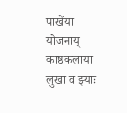पाखेंया योजनाय् काष्ठकलाया लुखा व झ्याः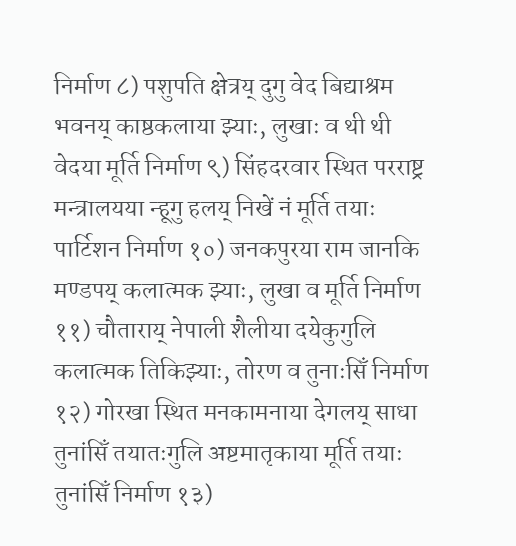निर्माण ८) पशुपति क्षेत्रय् दुगु वेद बिद्याश्रम भवनय् काष्ठकलाया झ्याः, लुखाः व थी थी वेदया मूर्ति निर्माण ९) सिंहदरवार स्थित परराष्ट्र मन्त्रालयया न्हूगु हलय् निखें नं मूर्ति तयाः पार्टिशन निर्माण १०) जनकपुरया राम जानकि मण्डपय् कलात्मक झ्याः, लुखा व मूर्ति निर्माण ११) चौताराय् नेपाली शैलीया दयेकुगुलि कलात्मक तिकिझ्याः, तोरण व तुनाःसिँ निर्माण १२) गोरखा स्थित मनकामनाया देगलय् साधा तुनांसिँ तयातःगुलि अष्टमातृकाया मूर्ति तयाः तुनांसिँ निर्माण १३)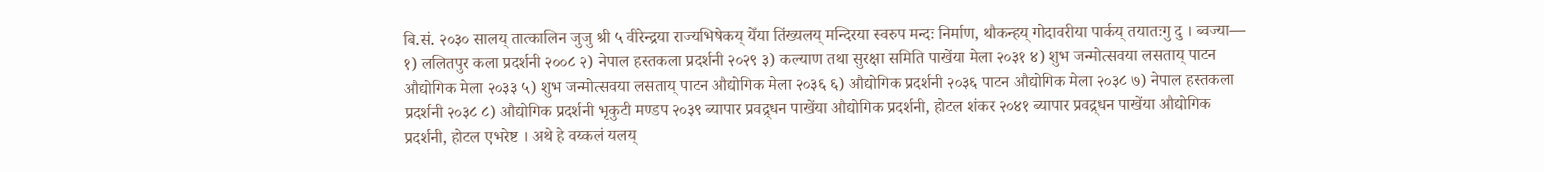बि.सं. २०३० सालय् तात्कालिन जुजु श्री ५ वीरेन्द्रया राज्यभिषेकय् येँया तिंख्यलय् मन्दिरया स्वरुप मन्दः निर्माण, थौकन्हय् गोदावरीया पार्कय् तयातःगु दु । ब्वज्या— १) ललितपुर कला प्रदर्शनी २००८ २) नेपाल हस्तकला प्रदर्शनी २०२९ ३) कल्याण तथा सुरक्षा समिति पाखेंया मेला २०३१ ४) शुभ जन्मोत्सवया लसताय् पाटन औद्योगिक मेला २०३३ ५) शुभ जन्मोत्सवया लसताय् पाटन औद्योगिक मेला २०३६ ६) औद्योगिक प्रदर्शनी २०३६ पाटन औद्योगिक मेला २०३८ ७) नेपाल हस्तकला प्रदर्शनी २०३८ ८) औद्योगिक प्रदर्शनी भृकुटी मण्डप २०३९ ब्यापार प्रवद्र्धन पाखेंया औद्योगिक प्रदर्शनी, होटल शंकर २०४१ ब्यापार प्रवद्र्धन पाखेंया औद्योगिक प्रदर्शनी, होटल एभरेष्ट । अथे हे वय्कलं यलय्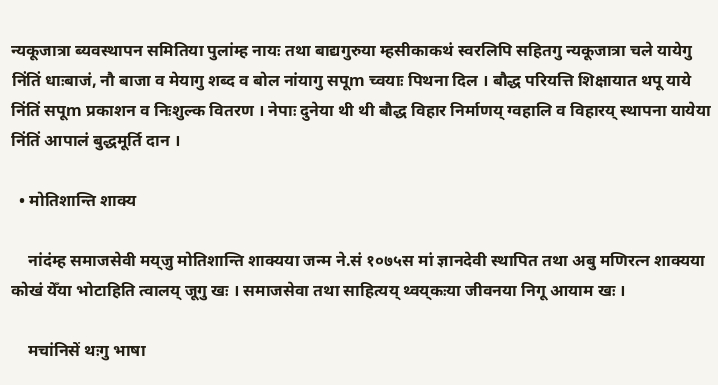न्यकूजात्रा ब्यवस्थापन समितिया पुलांम्ह नायः तथा बाद्यगुरुया म्हसीकाकथं स्वरलिपि सहितगु न्यकूजात्रा चले यायेगु निंतिं धाःबाजं, नौ बाजा व मेयागु शब्द व बोल नांयागु सपूm च्वयाः पिथना दिल । बौद्ध परियत्ति शिक्षायात थपू याये निंतिं सपूm प्रकाशन व निःशुल्क वितरण । नेपाः दुनेया थी थी बौद्ध विहार निर्माणय् ग्वहालि व विहारय् स्थापना यायेया निंतिं आपालं बुद्धमूर्ति दान ।

  • मोतिशान्ति शाक्य

    नांदंम्ह समाजसेवी मय्‌जु मोतिशान्ति शाक्यया जन्म ने.सं १०७५स मां ज्ञानदेवी स्थापित तथा अबु मणिरत्न शाक्यया कोखं येँया भोटाहिति त्वालय् जूगु खः । समाजसेवा तथा साहित्यय् थ्वय्‌कःया जीवनया निगू आयाम खः ।

    मचांनिसें थःगु भाषा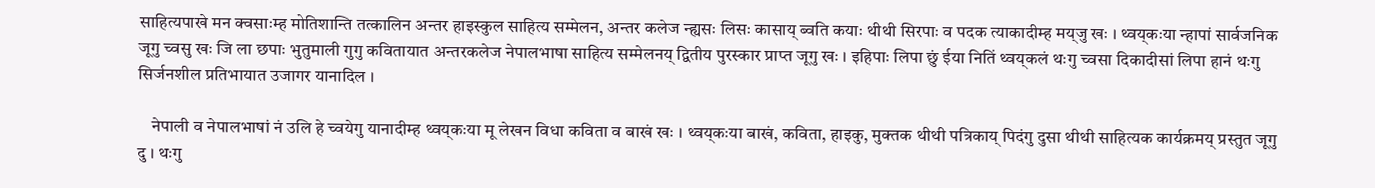साहित्यपाखे मन क्वसाःम्ह मोतिशान्ति तत्कालिन अन्तर हाइस्कुल साहित्य सम्मेलन, अन्तर कलेज न्ह्यसः लिसः कासाय् ब्वति कयाः थीथी सिरपाः व पदक त्याकादीम्ह मय्‌जु खः । थ्वय्‌कःया न्हापां सार्वजनिक जूगु च्वसु खः जि ला छपाः भुतुमाली गुगु कवितायात अन्तरकलेज नेपालभाषा साहित्य सम्मेलनय् द्वितीय पुरस्कार प्राप्त जूगु खः । इहिपाः लिपा छुं ईया नितिं थ्वय्‌कलं थःगु च्वसा दिकादीसां लिपा हानं थःगु सिर्जनशील प्रतिभायात उजागर यानादिल ।

    नेपाली व नेपालभाषां नं उलि हे च्वयेगु यानादीम्ह थ्वय्‌कःया मू लेखन विधा कविता व बाखं खः । थ्वय्‌कःया बाखं, कविता, हाइकु, मुक्तक थीथी पत्रिकाय् पिदंगु दुसा थीथी साहित्यक कार्यक्रमय् प्रस्तुत जूगु दु । थःगु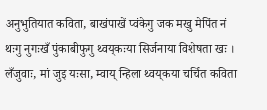अनुभुतियात कविता, बाखंपाखें प्वंकेगु जक मखु मेपिंत नं थःगु नुगःखँ पुंकाबीफुगु थ्वय्‌कःया सिर्जनाया विशेषता खः । लँजुवाः, मां जुइ यःसा, म्वाय् न्हिला थ्वय्‌कया चर्चित कविता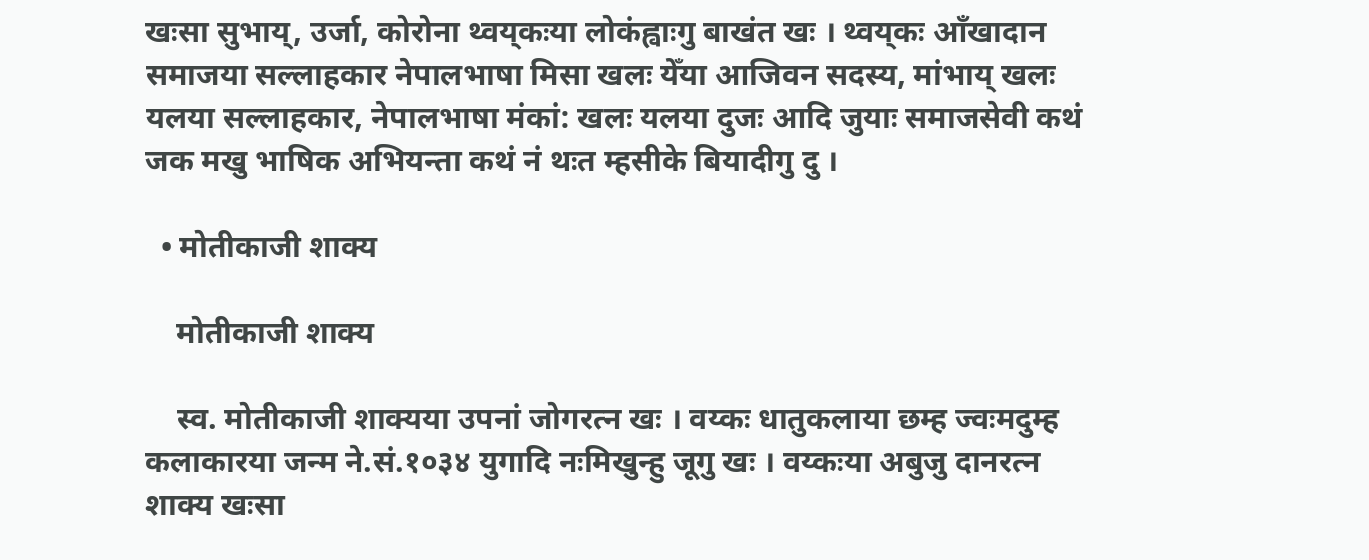खःसा सुभाय्, उर्जा, कोरोना थ्वय्‌कःया लोकंह्वाःगु बाखंत खः । थ्वय्‌कः आँखादान समाजया सल्लाहकार नेपालभाषा मिसा खलः येँया आजिवन सदस्य, मांभाय् खलः यलया सल्लाहकार, नेपालभाषा मंकां: खलः यलया दुजः आदि जुयाः समाजसेवी कथं जक मखु भाषिक अभियन्ता कथं नं थःत म्हसीके बियादीगु दु ।

  • मोतीकाजी शाक्य

    मोतीकाजी शाक्य

    स्व. मोतीकाजी शाक्यया उपनां जोगरत्न खः । वय्कः धातुकलाया छम्ह ज्वःमदुम्ह कलाकारया जन्म ने.सं.१०३४ युगादि नःमिखुन्हु जूगु खः । वय्कःया अबुजु दानरत्न शाक्य खःसा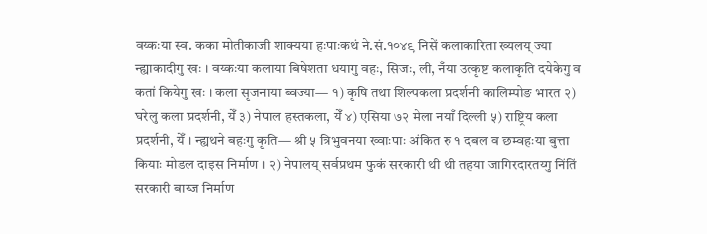वय्कःया स्व. कका मोतीकाजी शाक्यया हःपाःकथं ने.सं.१०४९ निसें कलाकारिता ख्यलय् ज्या न्ह्याकादीगु खः । वय्कःया कलाया बिषेशता धयागु वहः, सिजः, ली, नँया उत्कृष्ट कलाकृति दयेकेगु व कतां कियेगु खः । कला सृजनाया ब्वज्या— १) कृषि तथा शिल्पकला प्रदर्शनी कालिम्पोङ भारत २) घरेलु कला प्रदर्शनी, येँ ३) नेपाल हस्तकला, येँ ४) एसिया ७२ मेला नयाँ दिल्ली ५) राष्ट्रिय कला प्रदर्शनी, येँ । न्ह्यथने बहःगु कृति— श्री ५ त्रिभुवनया ख्वाःपाः अंकित रु १ दबल व छम्वहःया बुत्ता कियाः मोडल दाइस निर्माण । २) नेपालय् सर्वप्रथम फुकं सरकारी थी थी तहया जागिरदारतय्गु निंतिं सरकारी बाय्ज निर्माण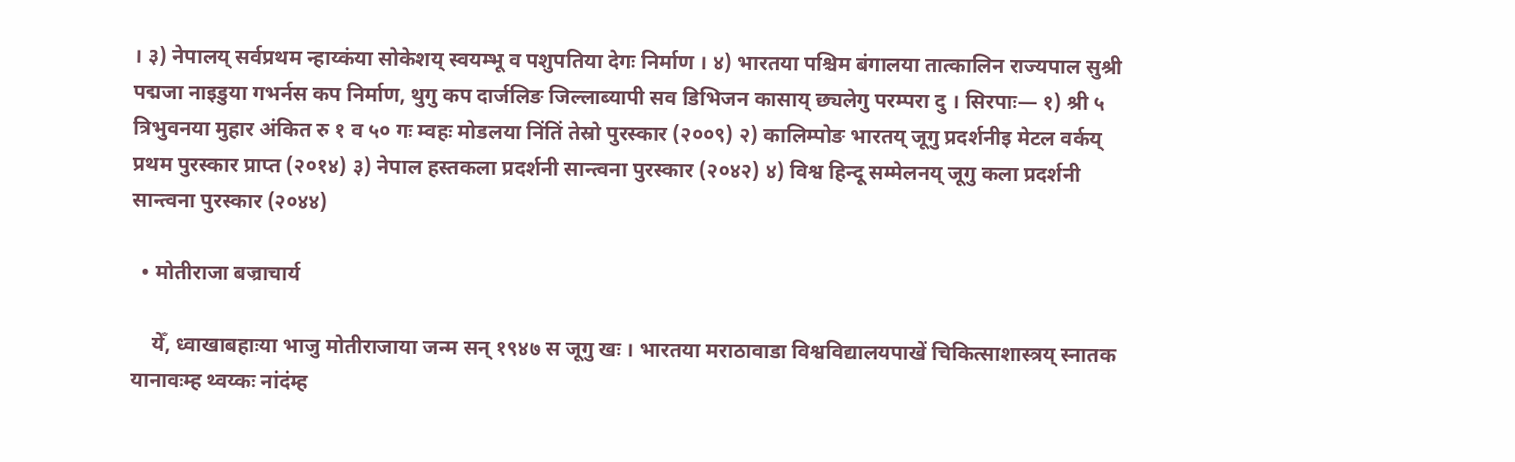। ३) नेपालय् सर्वप्रथम न्हाय्कंया सोकेशय् स्वयम्भू व पशुपतिया देगः निर्माण । ४) भारतया पश्चिम बंगालया तात्कालिन राज्यपाल सुश्री पद्मजा नाइडुया गभर्नस कप निर्माण, थुगु कप दार्जलिङ जिल्लाब्यापी सव डिभिजन कासाय् छ्यलेगु परम्परा दु । सिरपाः— १) श्री ५ त्रिभुवनया मुहार अंकित रु १ व ५० गः म्वहः मोडलया निंतिं तेस्रो पुरस्कार (२००९) २) कालिम्पोङ भारतय् जूगु प्रदर्शनीइ मेटल वर्कय् प्रथम पुरस्कार प्राप्त (२०१४) ३) नेपाल हस्तकला प्रदर्शनी सान्त्वना पुरस्कार (२०४२) ४) विश्व हिन्दू सम्मेलनय् जूगु कला प्रदर्शनी सान्त्वना पुरस्कार (२०४४)

  • मोतीराजा बज्राचार्य

    येँ, ध्वाखाबहाःया भाजु मोतीराजाया जन्म सन् १९४७ स जूगु खः । भारतया मराठावाडा विश्वविद्यालयपाखें चिकित्साशास्त्रय् स्नातक यानावःम्ह थ्वय्कः नांदंम्ह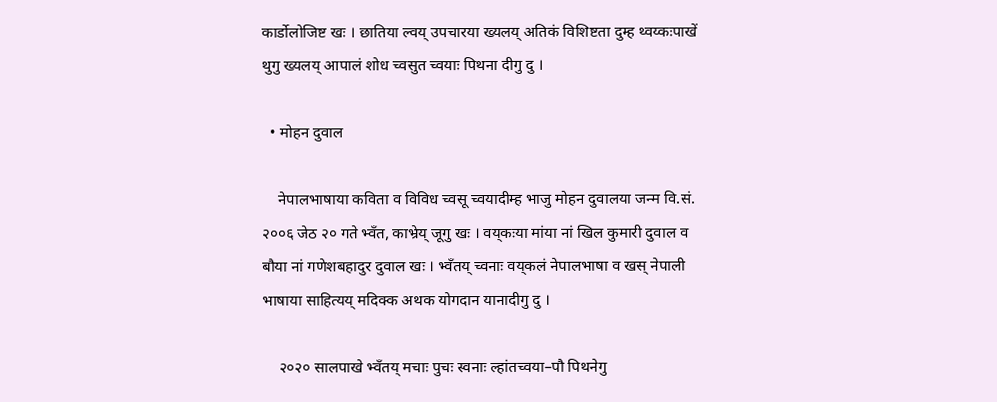कार्डोलोजिष्ट खः । छातिया ल्वय् उपचारया ख्यलय् अतिकं विशिष्टता दुम्ह थ्वय्कःपाखें थुगु ख्यलय् आपालं शोध च्वसुत च्वयाः पिथना दीगु दु ।

  • मोहन दुवाल

    नेपालभाषाया कविता व विविध च्वसू च्वयादीम्ह भाजु मोहन दुवालया जन्म वि.सं. २००६ जेठ २० गते भ्वँत, काभ्रेय् जूगु खः । वय्‌कःया मांया नां खिल कुमारी दुवाल व बौया नां गणेशबहादुर दुवाल खः । भ्वँतय् च्वनाः वय्‌कलं नेपालभाषा व खस् नेपाली भाषाया साहित्यय् मदिक्क अथक योगदान यानादीगु दु ।

    २०२० सालपाखे भ्वँतय् मचाः पुचः स्वनाः ल्हांतच्वया–पौ पिथनेगु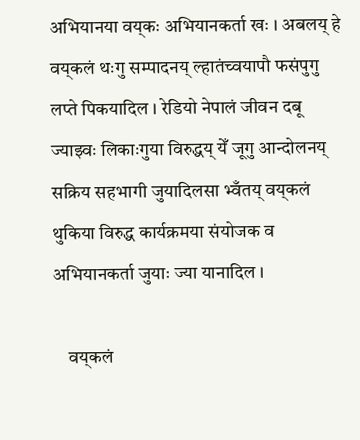अभियानया वय्‌कः अभियानकर्ता खः । अबलय् हे वय्‌कलं थःगु सम्पादनय् ल्हातंच्वयापौ फसंपुगु लप्ते पिकयादिल । रेडियो नेपालं जीवन दबू ज्याझ्वः लिकाःगुया विरुद्धय् येँ जूगु आन्दोलनय् सक्रिय सहभागी जुयादिलसा भ्वँतय् वय्‌कलं थुकिया विरुद्ध कार्यक्रमया संयोजक व अभियानकर्ता जुयाः ज्या यानादिल ।

    वय्‌कलं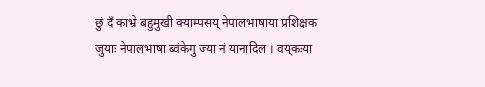छुं दँ काभ्रे बहुमुखी क्याम्पसय् नेपालभाषाया प्रशिक्षक जुयाः नेपालभाषा ब्वंकेगु ज्या नं यानादिल । वय्‌कःया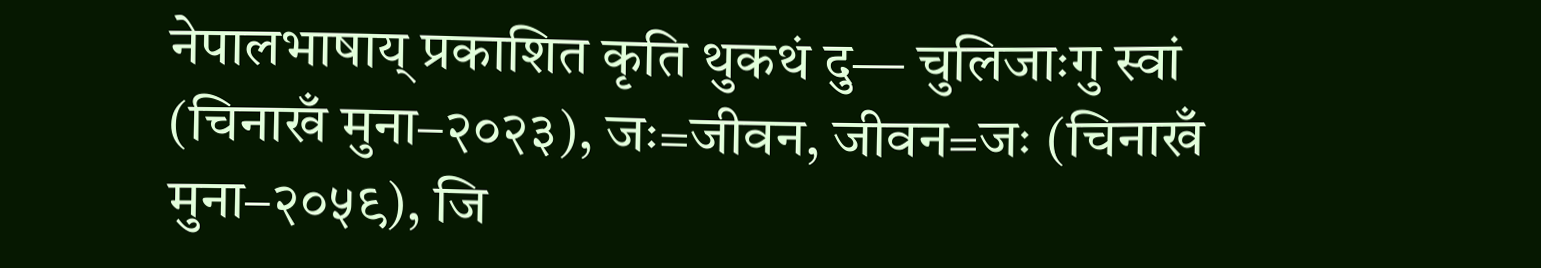नेपालभाषाय् प्रकाशित कृति थुकथं दु— चुलिजाःगु स्वां (चिनाखँ मुना–२०२३), जः=जीवन, जीवन=जः (चिनाखँ मुना–२०५९), जि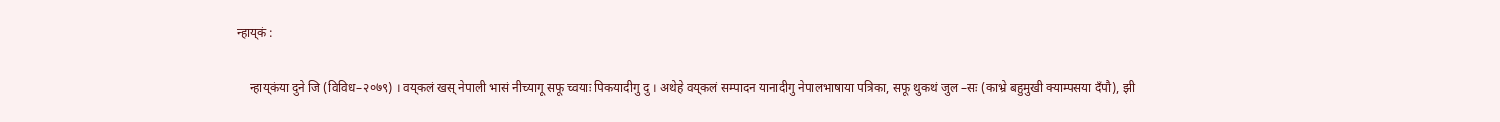न्हाय्‌कं :

    न्हाय्‌कंया दुने जि (विविध–२०७९) । वय्‌कलं खस् नेपाली भासं नीच्यागू सफू च्वयाः पिकयादीगु दु । अथेहे वय्‌कलं सम्पादन यानादीगु नेपालभाषाया पत्रिका, सफू थुकथं जुल –सः (काभ्रे बहुमुखी क्याम्पसया दँपौ), झी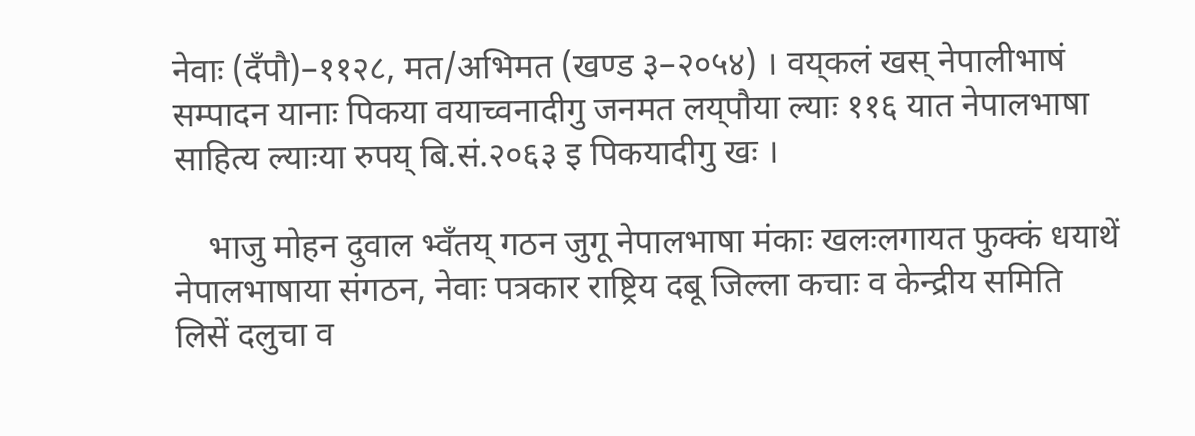नेवाः (दँपौ)–११२८, मत/अभिमत (खण्ड ३–२०५४) । वय्‌कलं खस् नेपालीभाषं सम्पादन यानाः पिकया वयाच्वनादीगु जनमत लय्‌पौया ल्याः ११६ यात नेपालभाषा साहित्य ल्याःया रुपय् बि.सं.२०६३ इ पिकयादीगु खः ।

    भाजु मोहन दुवाल भ्वँतय् गठन जुगू नेपालभाषा मंकाः खलःलगायत फुक्कं धयाथें नेपालभाषाया संगठन, नेवाः पत्रकार राष्ट्रिय दबू जिल्ला कचाः व केन्द्रीय समिति लिसें दलुचा व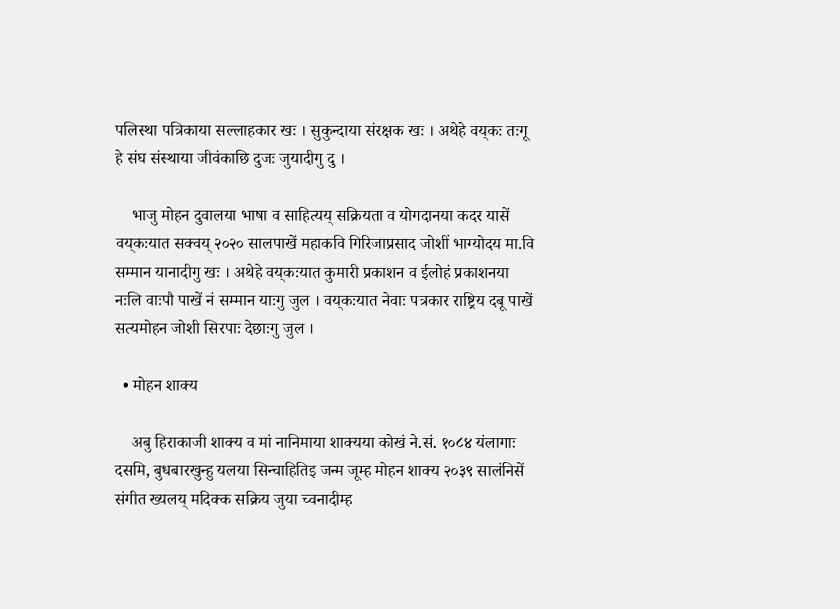पलिस्था पत्रिकाया सल्लाहकार खः । सुकुन्दाया संरक्षक खः । अथेहे वय्‌कः तःगू हे संघ संस्थाया जीवंकाछि दुजः जुयादीगु दु ।

    भाजु मोहन दुवालया भाषा व साहित्यय् सक्रियता व योगदानया कदर यासें वय्‌कःयात सक्वय् २०२० सालपाखें महाकवि गिरिजाप्रसाद जोशीं भाग्योदय मा.वि सम्मान यानादीगु खः । अथेहे वय्‌कःयात कुमारी प्रकाशन व ईलोहं प्रकाशनया नःलि वाःपौ पाखें नं सम्मान याःगु जुल । वय्‌कःयात नेवाः पत्रकार राष्ट्रिय दबू पाखें सत्यमोहन जोशी सिरपाः देछाःगु जुल ।

  • मोहन शाक्य

    अबु हिराकाजी शाक्य व मां नानिमाया शाक्यया कोखं ने.सं. १०८४ यंलागाः दसमि, बुधबारखुन्हु यलया सिन्चाहितिइ जन्म जूम्ह मोहन शाक्य २०३९ सालंनिसें संगीत ख्यलय्‌ मदिक्क सक्रिय जुया च्वनादीम्ह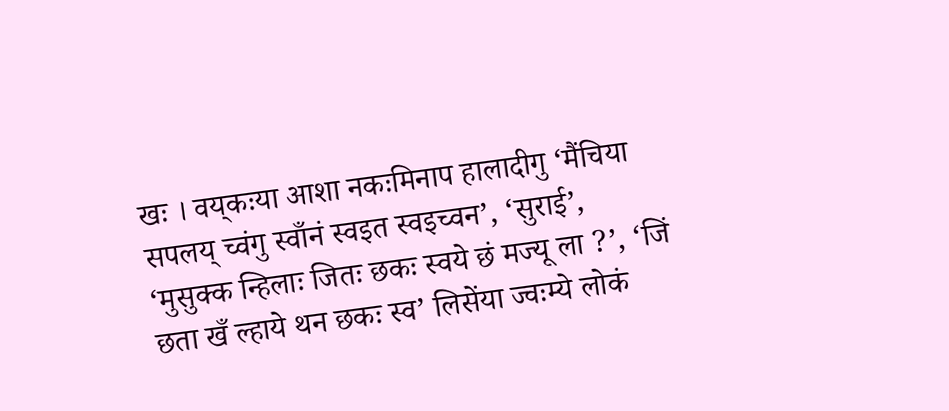खः । वय्‌कःया आशा नकःमिनाप हालादीगु ‘मैंचिया सपलय्‌ च्वंगु स्वाँनं स्वइत स्वइच्वन’, ‘सुराई’, ‘मुसुक्क न्हिलाः जितः छकः स्वये छं मज्यू ला ?’, ‘जिं छता खँ ल्हाये थन छकः स्व’ लिसेंया ज्वःम्ये लोकं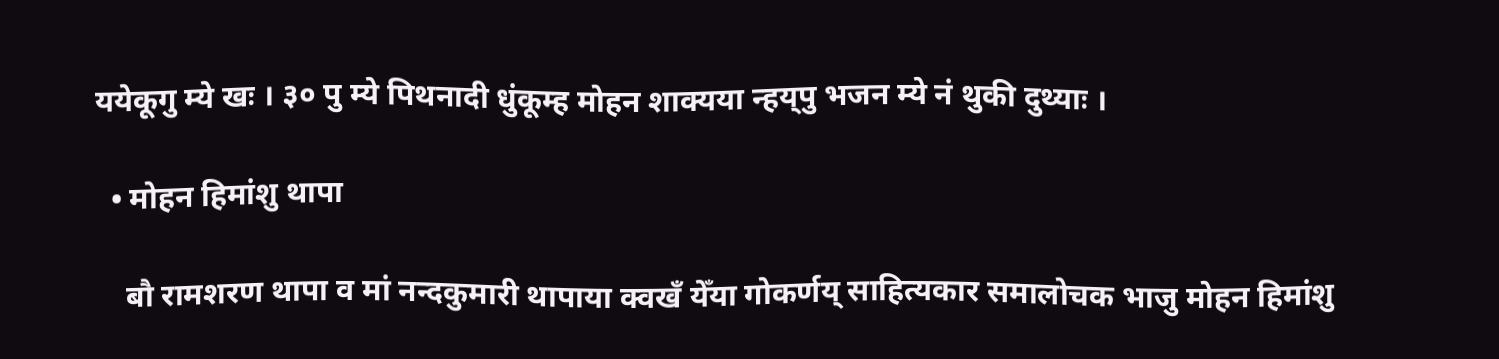ययेकूगु म्ये खः । ३० पु म्ये पिथनादी धुंकूम्ह मोहन शाक्यया न्हय्‌पु भजन म्ये नं थुकी दुथ्याः ।

  • मोहन हिमांशु थापा

    बौ रामशरण थापा व मां नन्दकुमारी थापाया क्वखँ येँया गोकर्णय् साहित्यकार समालोचक भाजु मोहन हिमांशु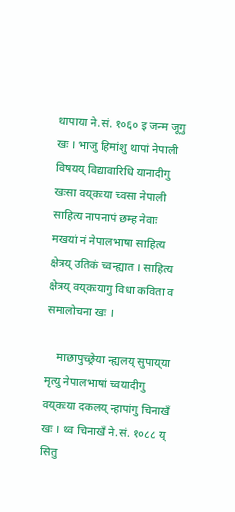थापाया ने.सं. १०६० इ जन्म जूगु खः । भाजु हिमांशु थापां नेपाली विषयय् विद्यावारिधि यानादीगु खःसा वय्‌कःया च्वसा नेपाली साहित्य नापनापं छम्ह नेवाः मखयां नं नेपालभाषा साहित्य क्षेत्रय् उतिकं च्वन्ह्यात । साहित्य क्षेत्रय् वय्‌कःयागु विधा कविता व समालोचना खः ।

    माछापुच्छ्रेया न्ह्यलय् सुपाय्‌या मृत्यु नेपालभाषां च्वयादीगु वय्‌कःया दकलय् न्हापांगु चिनाखँ खः । थ्व चिनाखँ ने.सं. १०८८ य् सितु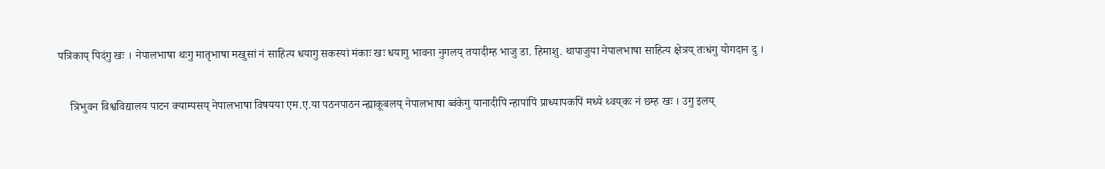पत्रिकाय् पिदंगु खः । नेपालभाषा थःगु मातृभाषा मखुसां नं साहित्य धयागु सकस्यां मंकाः खः धयागु भावना नुगलय् तयादीम्ह भाजु डा. हिमाशु. थापाजुया नेपालभाषा साहित्य क्षेत्रय् तःधंगु योगदान दु ।

    त्रिभुवन विश्वविद्यालय पाटन क्याम्पसय् नेपालभाषा विषयया एम.ए.या पठनपाठन न्ह्याकूबलय् नेपालभाषा ब्वंकेगु यानादीपिं न्हापांपिं प्राध्यापकपिं मध्ये थ्वय्‌कः नं छम्ह खः । उगु इलय्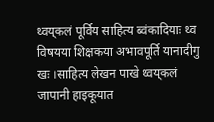थ्वय्‌कलं पूर्विय साहित्य ब्वंकादियाः थ्व विषयया शिक्षकया अभावपूर्ति यानादीगु खः ।साहित्य लेखन पाखे थ्वय्‌कलं जापानी हाइकूयात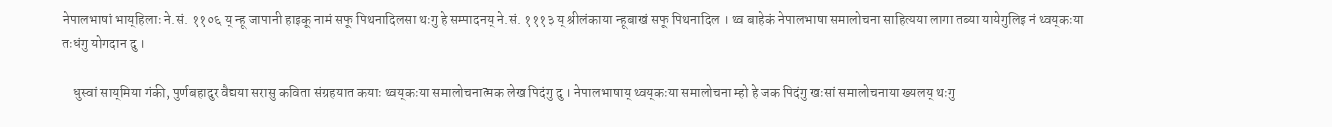नेपालभाषां भाय्‌हिलाः ने.सं. ११०६ य् न्हू जापानी हाइकू नामं सफू पिथनादिलसा थःगु हे सम्पादनय् ने.सं. १११३ य् श्रीलंकाया न्हूबाखं सफू पिथनादिल । थ्व बाहेकं नेपालभाषा समालोचना साहित्यया लागा तब्या यायेगुलिइ नं थ्वय्‌कःया तःधंगु योगदान दु ।

    धुस्वां साय्‌मिया गंकी, पुर्णबहादुर वैद्यया सरासु कविता संग्रहयात कयाः थ्वय्‌कःया समालोचनात्मक लेख पिदंगु दु । नेपालभाषाय् थ्वय्‌कःया समालोचना म्हो हे जक पिदंगु खःसां समालोचनाया ख्यलय् थःगु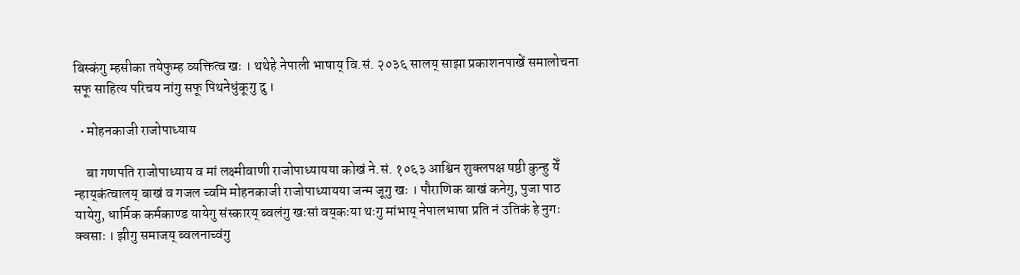बिस्कंगु म्हसीका तयेफुम्ह व्यक्तित्व खः । थथेहे नेपाली भाषाय् वि.सं. २०३६ सालय् साझा प्रकाशनपाखें समालोचना सफू साहित्य परिचय नांगु सफू पिथनेधुंकूगु दु ।

  • मोहनकाजी राजोपाध्याय

    बा गणपति राजोपाध्याय व मां लक्ष्मीवाणी राजोपाध्यायया कोखं ने.सं. १०६३ आश्विन शुक्लपक्ष षष्ठी कुन्हु येँ न्हाय्‌कंत्वालय् बाखं व गजल च्वमि मोहनकाजी राजोपाध्यायया जन्म जूगु खः । पौराणिक बाखं कनेगु, पुजा पाठ यायेगु, धार्मिक कर्मकाण्ड यायेगु संस्कारय् ब्वलंगु खःसां वय्‌कःया थःगु मांभाय् नेपालभाषा प्रति नं उतिकं हे नुगः क्वसाः । झीगु समाजय् ब्वलनाच्वंगु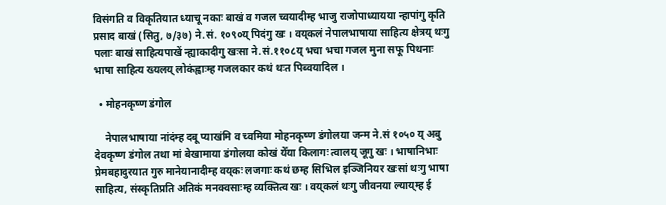विसंगति व विकृतियात ध्याचू नकाः बाखं व गजल च्वयादीम्ह भाजु राजोपाध्यायया न्हापांगु कृति प्रसाद बाखं (सितु, ७/३७) ने.सं. १०९०य् पिदंगु खः । वय्‌कलं नेपालभाषाया साहित्य क्षेत्रय् थःगु पलाः बाखं साहित्यपाखें न्ह्याकादीगु खःसा ने.सं.११०८य् भचा भचा गजल मुना सफू पिथनाः भाषा साहित्य ख्यलय् लोकंह्वाःम्ह गजलकार कथं थःत पिब्वयादिल ।

  • मोहनकृष्ण डंगोल

    नेपालभाषाया नांदंम्ह दबू प्याखंमि व च्वमिया मोहनकृष्ण डंगोलया जन्म ने.सं १०५० य् अबु देवकृष्ण डंगोल तथा मां बेखामाया डंगोलया कोखं येँया किलागः त्वालय् जूगु खः । भाषानिभाः प्रेमबहादुरयात गुरु मानेयानादीम्ह वय्‌कः लजगाः कथं छम्ह सिभिल इञ्जिनियर खःसां थःगु भाषा साहित्य, संस्कृतिप्रति अतिकं मनक्वसाःम्ह व्यक्तित्व खः । वय्‌कलं थःगु जीवनया ल्याय्‌म्ह ई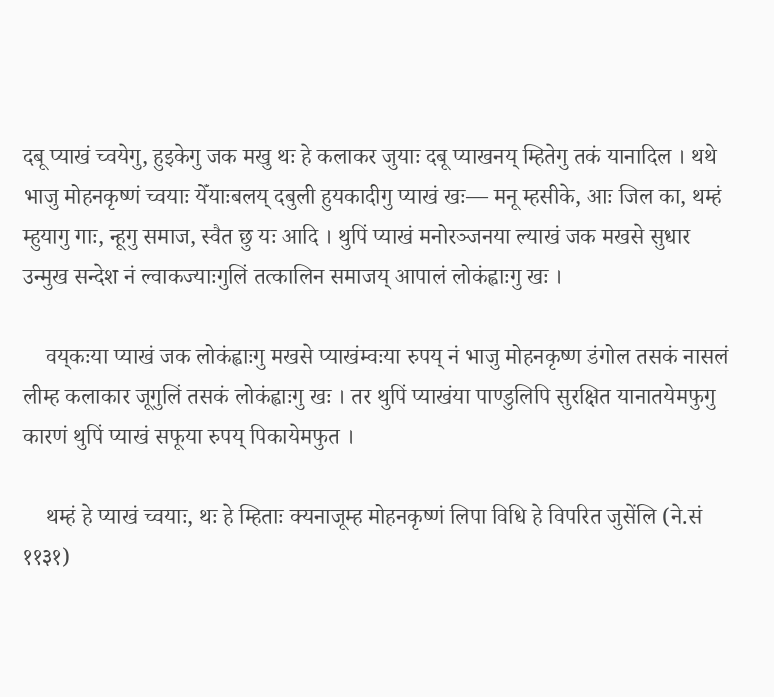दबू प्याखं च्वयेगु, हुइकेगु जक मखु थः हे कलाकर जुयाः दबू प्याखनय् म्हितेगु तकं यानादिल । थथे भाजु मोहनकृष्णं च्वयाः येँयाःबलय् दबुली हुयकादीगु प्याखं खः— मनू म्हसीके, आः जिल का, थम्हं म्हुयागु गाः, न्हूगु समाज, स्वैत छु यः आदि । थुपिं प्याखं मनोरञ्जनया ल्याखं जक मखसे सुधार उन्मुख सन्देश नं ल्वाकज्याःगुलिं तत्कालिन समाजय् आपालं लोकंह्वाःगु खः ।

    वय्‌कःया प्याखं जक लोकंह्वाःगु मखसे प्याखंम्वःया रुपय् नं भाजु मोहनकृष्ण डंगोल तसकं नासलं लीम्ह कलाकार जूगुलिं तसकं लोकंह्वाःगु खः । तर थुपिं प्याखंया पाण्डुलिपि सुरक्षित यानातयेमफुगु कारणं थुपिं प्याखं सफूया रुपय् पिकायेमफुत ।

    थम्हं हे प्याखं च्वयाः, थः हे म्हिताः क्यनाजूम्ह मोहनकृष्णं लिपा विधि हे विपरित जुसेंलि (ने.सं ११३१)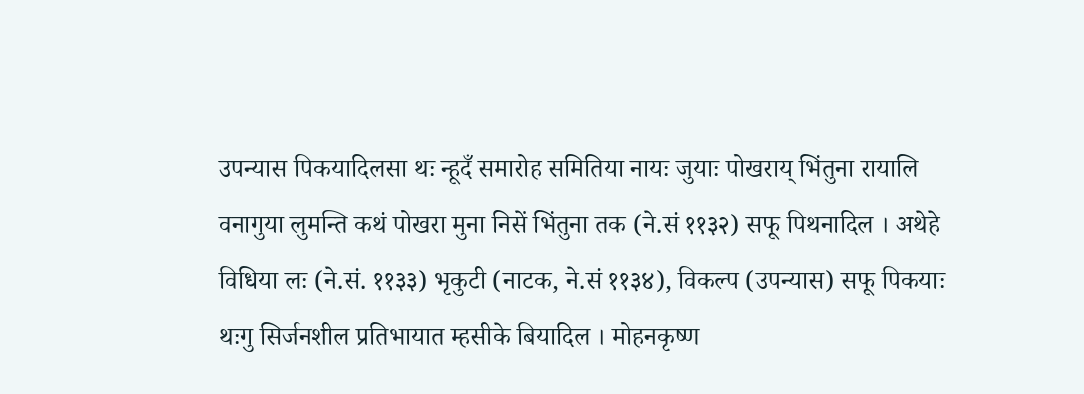उपन्यास पिकयादिलसा थः न्हूदँ समारोह समितिया नायः जुयाः पोखराय् भिंतुना रायालि वनागुया लुमन्ति कथं पोखरा मुना निसें भिंतुना तक (ने.सं ११३२) सफू पिथनादिल । अथेहे विधिया लः (ने.सं. ११३३) भृकुटी (नाटक, ने.सं ११३४), विकल्प (उपन्यास) सफू पिकयाः थःगु सिर्जनशील प्रतिभायात म्हसीके बियादिल । मोहनकृष्ण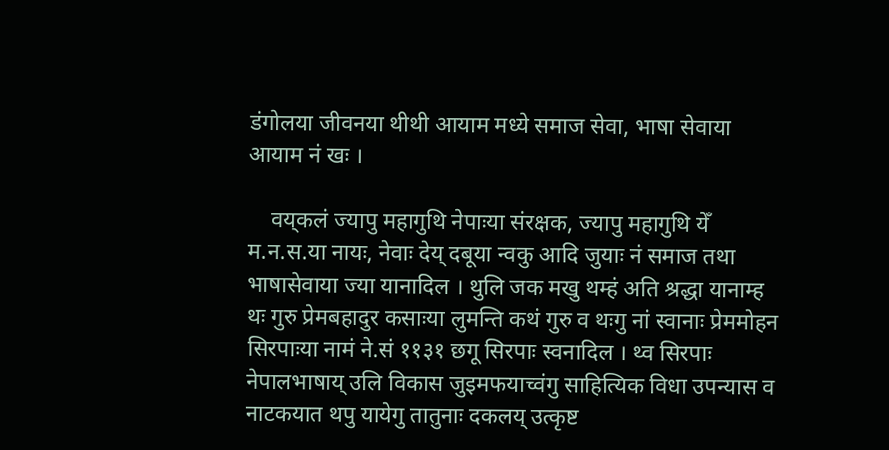डंगोलया जीवनया थीथी आयाम मध्ये समाज सेवा, भाषा सेवाया आयाम नं खः ।

    वय्‌कलं ज्यापु महागुथि नेपाःया संरक्षक, ज्यापु महागुथि येँ म.न.स.या नायः, नेवाः देय् दबूया न्वकु आदि जुयाः नं समाज तथा भाषासेवाया ज्या यानादिल । थुलि जक मखु थम्हं अति श्रद्धा यानाम्ह थः गुरु प्रेमबहादुर कसाःया लुमन्ति कथं गुरु व थःगु नां स्वानाः प्रेममोहन सिरपाःया नामं ने.सं ११३१ छगू सिरपाः स्वनादिल । थ्व सिरपाः नेपालभाषाय् उलि विकास जुइमफयाच्वंगु साहित्यिक विधा उपन्यास व नाटकयात थपु यायेगु तातुनाः दकलय् उत्कृष्ट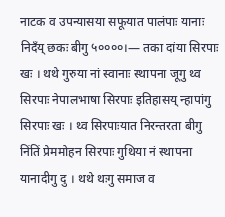नाटक व उपन्यासया सफूयात पालंपाः यानाः निदँय् छकः बीगु ५००००।— तका दांया सिरपाः खः । थथे गुरुया नां स्वानाः स्थापना जूगु थ्व सिरपाः नेपालभाषा सिरपाः इतिहासय् न्हापांगु सिरपाः खः । थ्व सिरपाःयात निरन्तरता बीगु निंतिं प्रेममोहन सिरपाः गुथिया नं स्थापना यानादीगु दु । थथे थःगु समाज व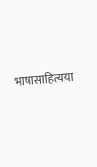भाषासाहित्यया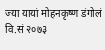ज्या यायां मोहनकृष्ण डंगोलं वि.सं २०७३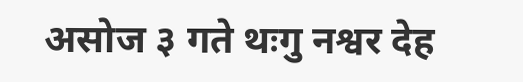असोज ३ गते थःगु नश्वर देह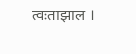त्वःताझाल ।